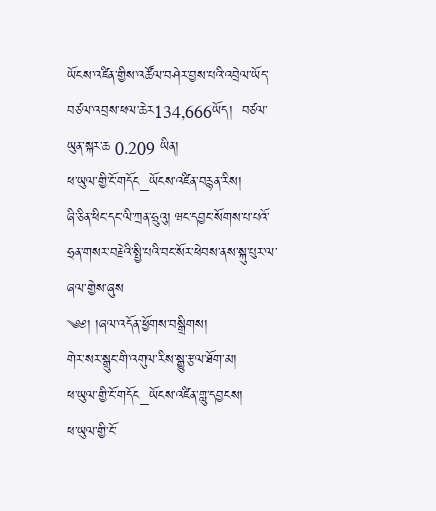ཡོངས་འཛིན་གྱིས་འཚོལ་བཤེར་བྱས་པའི་འབྲེལ་ཡོད་བཙལ་འབྲས་ཕལ་ཆེར134,666ཡོད།  བཙལ་ཡུན་སྐར་ཆ 0.209 ཡིན།
ཕ་ཡུལ་གྱི་ངོ་གདོང_ཡོངས་འཛིན་བརྙན་རིས།
ཞི་ཅིན་ཕིང་དང་ལི་ཀྲན་ཧྲུའུ། ཝང་དབྱང་སོགས་པ་པའོ་ཧྲན་གསར་བརྗེའི་སྤྱི་པའི་བང་སོར་ཕེབས་ནས་སྐུ་པུར་ལ་ཞལ་གྱེས་ཞུས
༄༅། །ཞལ་འདོན་ཕྱོགས་བསྒྲིགས།
གེར་སར་སྒྲུང་གི་འགུལ་རིས་སྒྱུ་རྩལ་ཐོག་མ།
ཕ་ཡུལ་གྱི་ངོ་གདོང_ཡོངས་འཛིན་གླུ་དབྱངས།
ཕ་ཡུལ་གྱི་ངོ་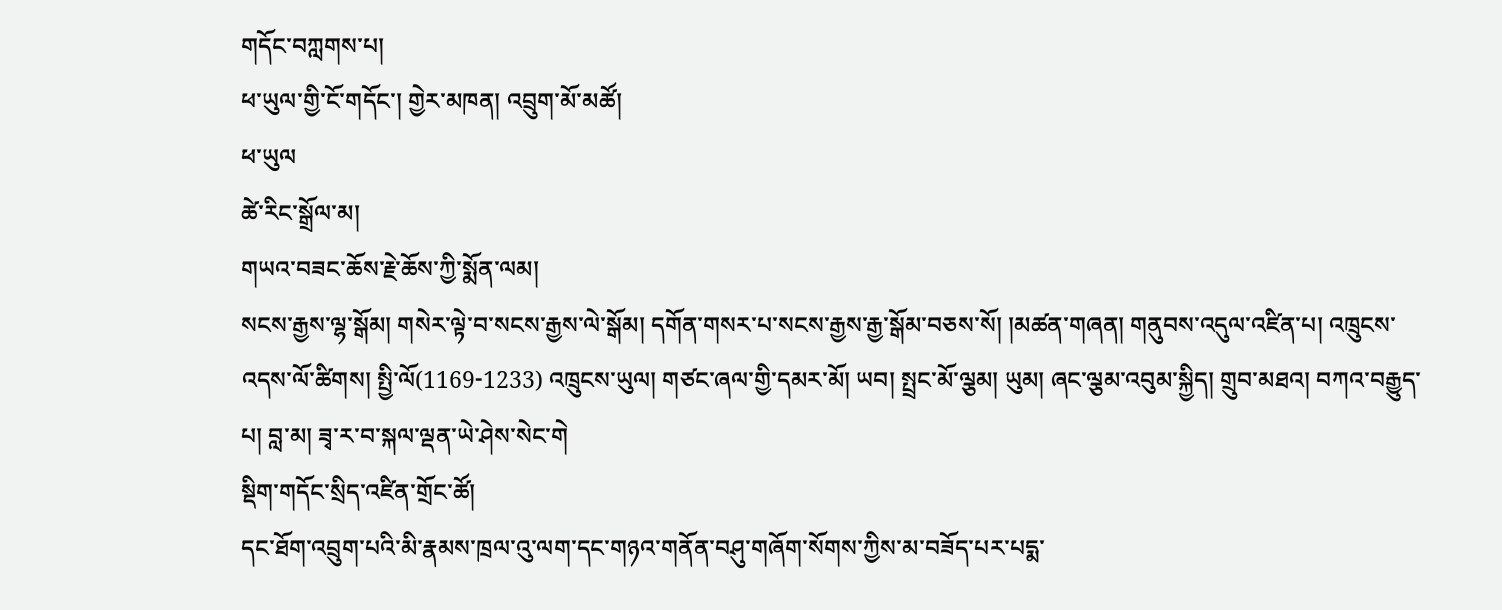གདོང་བཀླགས་པ།
ཕ་ཡུལ་གྱི་ངོ་གདོང་། གྱེར་མཁན། འབྲུག་མོ་མཚོ།
ཕ་ཡུལ
ཚེ་རིང་སྒྲོལ་མ།
གཡའ་བཟང་ཆོས་རྗེ་ཆོས་ཀྱི་སྨོན་ལམ།
སངས་རྒྱས་ལྷ་སྒོམ། གསེར་ལྟེ་བ་སངས་རྒྱས་ལེ་སྒོམ། དགོན་གསར་པ་སངས་རྒྱས་རྒྱ་སྒོམ་བཅས་སོ། །མཚན་གཞན། གནུབས་འདུལ་འཛིན་པ། འཁྲུངས་འདས་ལོ་ཚིགས། སྤྱི་ལོ(1169-1233) འཁྲུངས་ཡུལ། གཙང་ཞལ་གྱི་དམར་མོ། ཡབ། སྤྲང་མོ་ལྕམ། ཡུམ། ཞང་ལྕམ་འབུམ་སྐྱིད། གྲུབ་མཐའ། བཀའ་བརྒྱུད་པ། བླ་མ། ཟྭ་ར་བ་སྐལ་ལྡན་ཡེ་ཤེས་སེང་གེ
སྡིག་གདོང་སྲིད་འཛིན་གྲོང་ཚོ།
དང་ཐོག་འབྲུག་པའི་མི་རྣམས་ཁྲལ་འུ་ལག་དང་གཉའ་གནོན་བཤུ་གཞོག་སོགས་ཀྱིས་མ་བཟོད་པར་པདྨ་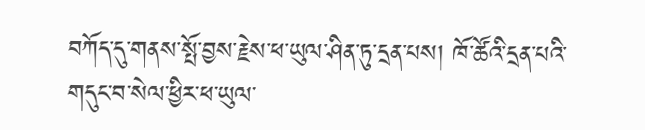བཀོད་དུ་གནས་སྤོ་བྱས་རྗེས་ཕ་ཡུལ་ཤིན་ཏུ་དྲན་པས། ཁོ་ཚོའི་དྲན་པའི་གདུང་བ་སེལ་ཕྱིར་ཕ་ཡུལ་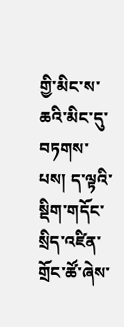གྱི་མིང་ས་ཆའི་མིང་དུ་བཏགས་པས། ད་ལྟའི་སྡིག་གདོང་སྲིད་འཛིན་གྲོང་ཚོ་ཞེས་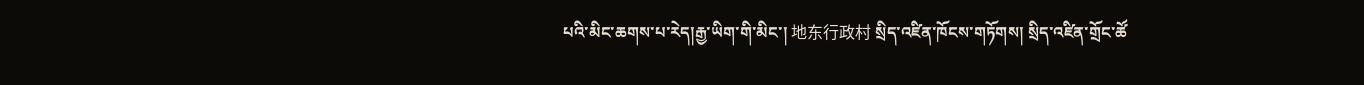པའི་མིང་ཆགས་པ་རེད།རྒྱ་ཡིག་གི་མིང་། 地东行政村 སྲིད་འཛིན་ཁོངས་གཏོགས། སྲིད་འཛིན་གྲོང་ཚོ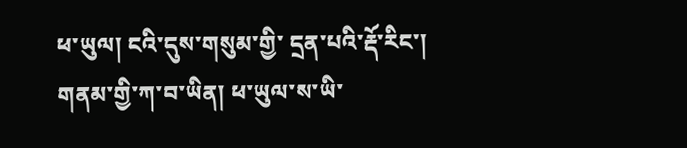ཕ་ཡུལ། ངའི་དུས་གསུམ་གྱི་ དྲན་པའི་རྡོ་རིང་།
གནམ་གྱི་ཀ་བ་ཡིན། ཕ་ཡུལ་ས་ཡི་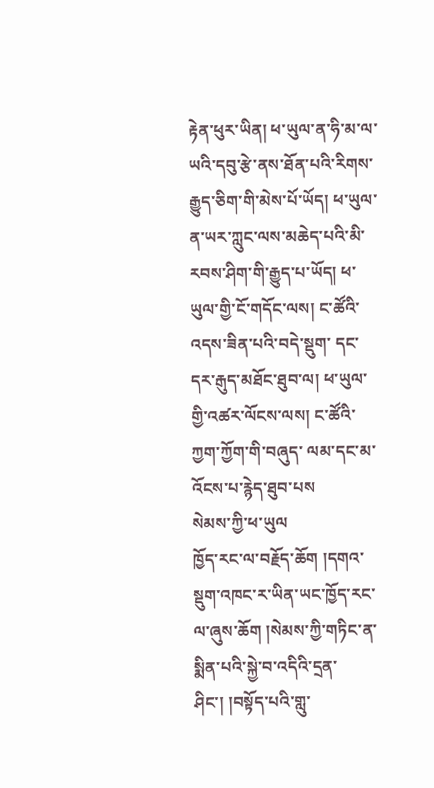རྟེན་ཕུར་ཡིན། ཕ་ཡུལ་ན་ཧི་མ་ལ་ཡའི་དབུ་རྩེ་ནས་ཐོན་པའི་རིགས་རྒྱུད་ཅིག་གི་མེས་པོ་ཡོད། ཕ་ཡུལ་ན་ཡར་ཀླུང་ལས་མཆེད་པའི་མི་རབས་ཤིག་གི་རྒྱུད་པ་ཡོད། ཕ་ཡུལ་གྱི་ངོ་གདོང་ལས། ང་ཚོའི་འདས་ཟིན་པའི་བདེ་སྡུག་ དང་དར་རྒུད་མཐོང་ཐུབ་ལ། ཕ་ཡུལ་གྱི་འཚར་ལོངས་ལས། ང་ཚོའི་ཀྱག་ཀྱོག་གི་བཞུད་ ལམ་དང་མ་འོངས་པ་རྙེད་ཐུབ་པས
སེམས་ཀྱི་ཕ་ཡུལ
ཁྱོད་རང་ལ་བརྗོད་ཆོག །དགའ་སྡུག་འཁང་ར་ཡིན་ཡང་ཁྱོད་རང་ལ་ཞུས་ཆོག །སེམས་ཀྱི་གཏིང་ན་སྨིན་པའི་སྐྱེ་བ་འདིའི་དྲན་ཤིང་། །བསྟོད་པའི་གླུ་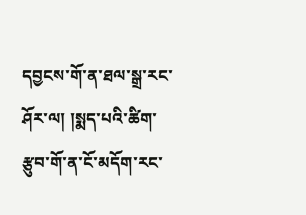དབྱངས་གོ་ན་ཐལ་སྒྲ་རང་ཤོར་ལ། །སྨད་པའི་ཚིག་རྩུབ་གོ་ན་ངོ་མདོག་རང་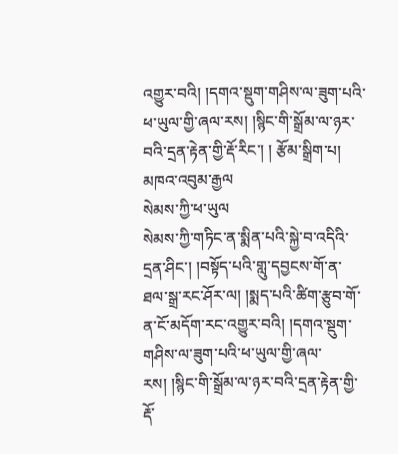འགྱུར་བའི། །དགའ་སྡུག་གཤིས་ལ་ཟུག་པའི་ཕ་ཡུལ་གྱི་ཞལ་རས། །སྙིང་གི་སྒྲོམ་ལ་ཉར་བའི་དྲན་རྟེན་གྱི་རྡོ་རིང་། ། རྩོམ་སྒྲིག་པ། མཁའ་འབུམ་རྒྱལ
སེམས་ཀྱི་ཕ་ཡུལ
སེམས་ཀྱི་གཏིང་ན་སྨིན་པའི་སྐྱེ་བ་འདིའི་དྲན་ཤིང་། །བསྟོད་པའི་གླུ་དབྱངས་གོ་ན་ཐལ་སྒྲ་རང་ཤོར་ལ། །སྨད་པའི་ཚིག་རྩུབ་གོ་ན་ངོ་མདོག་རང་འགྱུར་བའི། །དགའ་སྡུག་གཤིས་ལ་ཟུག་པའི་ཕ་ཡུལ་གྱི་ཞལ་རས། །སྙིང་གི་སྒྲོམ་ལ་ཉར་བའི་དྲན་རྟེན་གྱི་རྡོ་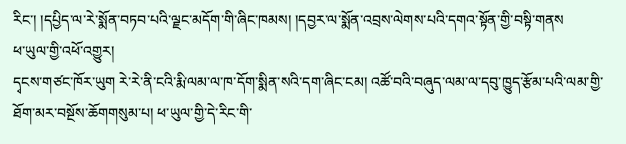རིང་། །དཔྱིད་ལ་རེ་སྨོན་བཏབ་པའི་ལྗང་མདོག་གི་ཞིང་ཁམས། །དབྱར་ལ་སྨོན་འབྲས་ལེགས་པའི་དགའ་སྟོན་གྱི་བསྟི་གནས
ཕ་ཡུལ་གྱི་འཕོ་འགྱུར།
དྭངས་གཙང་ཁོར་ཡུག རེ་རེ་ནི་ངའི་རྨི་ལམ་ལ་ཁ་དོག་སྨིན་སའི་དག་ཞིང་ངམ། འཚོ་བའི་བཞུད་ལམ་ལ་དབུ་ཁྱུད་རྩོམ་པའི་ལམ་གྱི་ཐོག་མར་བསྔོས་ཆོགགསུམ་པ། ཕ་ཡུལ་གྱི་དེ་རིང་གི་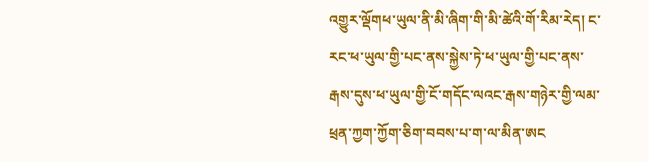འགྱུར་ལྡོགཕ་ཡུལ་ནི་མི་ཞིག་གི་མི་ཚེའི་གོ་རིམ་རེད། ང་རང་ཕ་ཡུལ་གྱི་པང་ནས་སྐྱེས་ཏེ་ཕ་ཡུལ་གྱི་པང་ནས་རྒས་དུས་ཕ་ཡུལ་གྱི་ངོ་གདོང་ལའང་རྒས་གཉེར་གྱི་ལམ་ཕྲན་ཀྱག་ཀྱོག་ཅིག་བབས་པ་ག་ལ་མིན་ཨང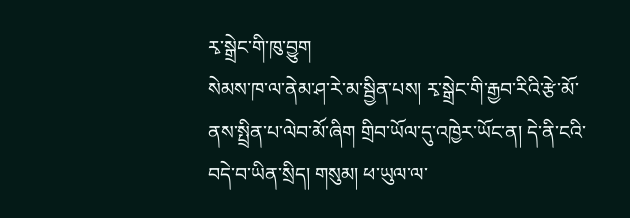རྭ་སྒྲེང་གི་ཁུ་བྱུག
སེམས་ཁ་ལ་ནེམ་ཤ་རེ་མ་སྦྱིན་པས། རྭ་སྒྲེང་གི་རྒྱབ་རིའི་རྩེ་མོ་ནས་སྤྲིན་པ་ལེབ་མོ་ཞིག གྲིབ་ཡོལ་དུ་འཁྱེར་ཡོང་ན། དེ་ནི་ངའི་བདེ་བ་ཡིན་སྲིད། གསུམ། ཕ་ཡུལ་ལ་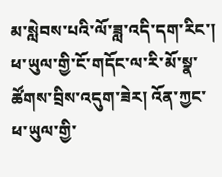མ་སླེབས་པའི་ལོ་ཟླ་འདི་དག་རིང་། ཕ་ཡུལ་གྱི་ངོ་གདོང་ལ་རི་མོ་སྣ་ཚོགས་བྲིས་འདུག་ཟེར། འོན་ཀྱང་ཕ་ཡུལ་གྱི་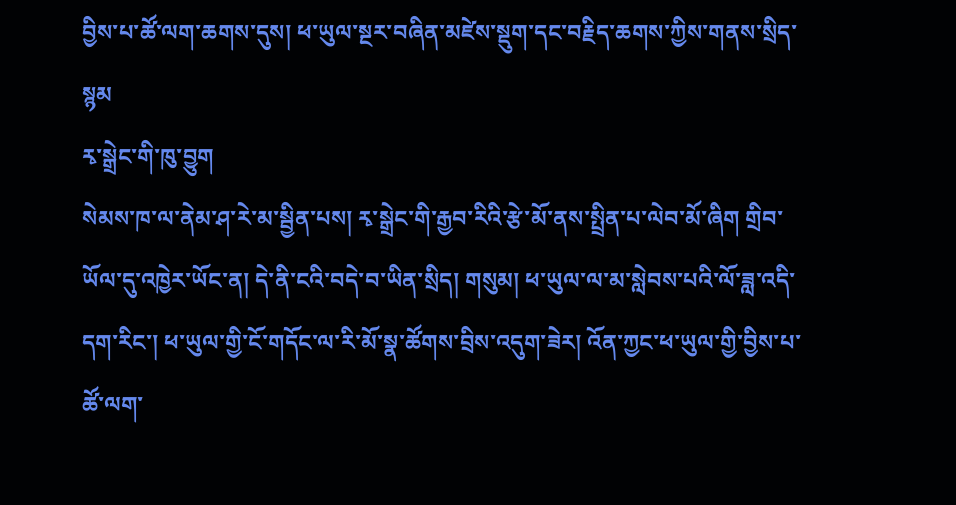བྱིས་པ་ཚོ་ལག་ཆགས་དུས། ཕ་ཡུལ་སྔར་བཞིན་མཛེས་སྡུག་དང་བརྗིད་ཆགས་ཀྱིས་གནས་སྲིད་སྙམ
རྭ་སྒྲེང་གི་ཁུ་བྱུག
སེམས་ཁ་ལ་ནེམ་ཤ་རེ་མ་སྦྱིན་པས། རྭ་སྒྲེང་གི་རྒྱབ་རིའི་རྩེ་མོ་ནས་སྤྲིན་པ་ལེབ་མོ་ཞིག གྲིབ་ཡོལ་དུ་འཁྱེར་ཡོང་ན། དེ་ནི་ངའི་བདེ་བ་ཡིན་སྲིད། གསུམ། ཕ་ཡུལ་ལ་མ་སླེབས་པའི་ལོ་ཟླ་འདི་དག་རིང་། ཕ་ཡུལ་གྱི་ངོ་གདོང་ལ་རི་མོ་སྣ་ཚོགས་བྲིས་འདུག་ཟེར། འོན་ཀྱང་ཕ་ཡུལ་གྱི་བྱིས་པ་ཚོ་ལག་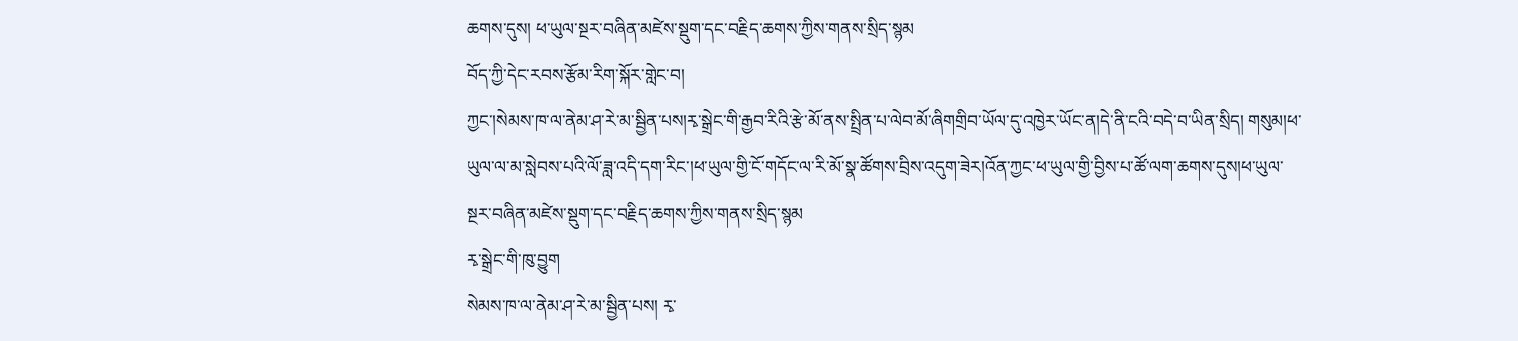ཆགས་དུས། ཕ་ཡུལ་སྔར་བཞིན་མཛེས་སྡུག་དང་བརྗིད་ཆགས་ཀྱིས་གནས་སྲིད་སྙམ
བོད་ཀྱི་དེང་རབས་རྩོམ་རིག་སྐོར་གླེང་བ།
ཀྱང་།སེམས་ཁ་ལ་ནེམ་ཤ་རེ་མ་སྦྱིན་པས།རྭ་སྒྲེང་གི་རྒྱབ་རིའི་རྩེ་མོ་ནས་སྤྲིན་པ་ལེབ་མོ་ཞིགགྲིབ་ཡོལ་དུ་འཁྱེར་ཡོང་ན།དེ་ནི་ངའི་བདེ་བ་ཡིན་སྲིད། གསུམ།ཕ་ཡུལ་ལ་མ་སླེབས་པའི་ལོ་ཟླ་འདི་དག་རིང་།ཕ་ཡུལ་གྱི་ངོ་གདོང་ལ་རི་མོ་སྣ་ཚོགས་བྲིས་འདུག་ཟེར།འོན་ཀྱང་ཕ་ཡུལ་གྱི་བྱིས་པ་ཚོ་ལག་ཆགས་དུས།ཕ་ཡུལ་སྔར་བཞིན་མཛེས་སྡུག་དང་བརྗིད་ཆགས་ཀྱིས་གནས་སྲིད་སྙམ
རྭ་སྒྲེང་གི་ཁུ་བྱུག
སེམས་ཁ་ལ་ནེམ་ཤ་རེ་མ་སྦྱིན་པས། རྭ་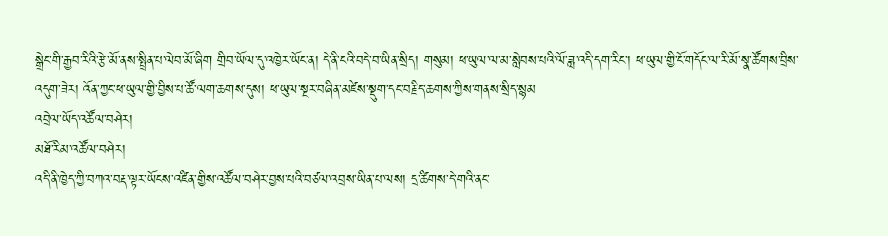སྒྲེང་གི་རྒྱབ་རིའི་རྩེ་མོ་ནས་སྤྲིན་པ་ལེབ་མོ་ཞིག གྲིབ་ཡོལ་དུ་འཁྱེར་ཡོང་ན། དེ་ནི་ངའི་བདེ་བ་ཡིན་སྲིད། གསུམ། ཕ་ཡུལ་ལ་མ་སླེབས་པའི་ལོ་ཟླ་འདི་དག་རིང་། ཕ་ཡུལ་གྱི་ངོ་གདོང་ལ་རི་མོ་སྣ་ཚོགས་བྲིས་འདུག་ཟེར། འོན་ཀྱང་ཕ་ཡུལ་གྱི་བྱིས་པ་ཚོ་ལག་ཆགས་དུས། ཕ་ཡུལ་སྔར་བཞིན་མཛེས་སྡུག་དང་བརྗིད་ཆགས་ཀྱིས་གནས་སྲིད་སྙམ
འབྲེལ་ཡོད་འཚོལ་བཤེར།
མཐོ་རིམ་འཚོལ་བཤེར།
འདི་ནི་ཁྱེད་ཀྱི་བཀའ་བརྡ་ལྟར་ཡོངས་འཛིན་གྱིས་འཚོལ་བཤེར་བྱས་པའི་བཙལ་འབྲས་ཡིན་པ་ལས། དྲ་ཚིགས་དེ་གའི་ནང་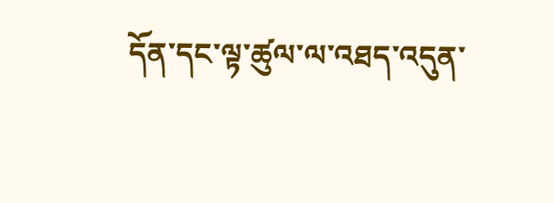དོན་དང་ལྟ་ཚུལ་ལ་འཐད་འདུན་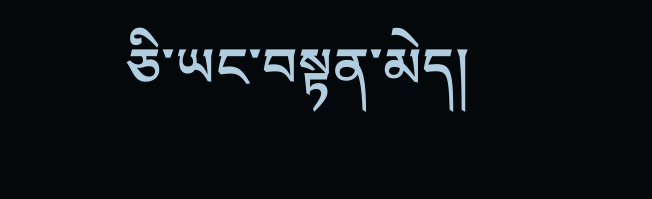ཅི་ཡང་བསྟན་མེད།